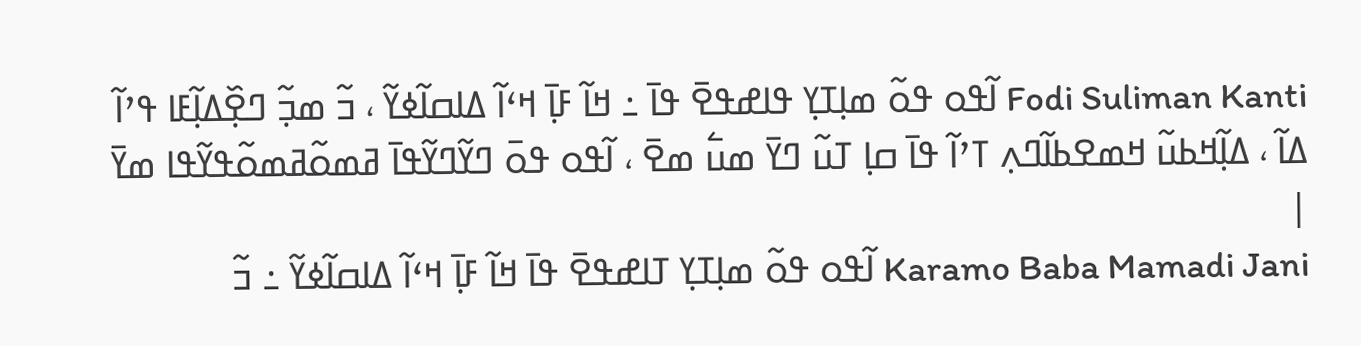Fodi Suliman Kanti ߊ߬ߟߋ ߟߋ߬ ߘߊ߲ߠߌ߲ ߟߊߝߟߐ߫ ߟߊ߫ ߸ ߞߊ߬ ߓߊ߲߫ ߞߵߊ߬ ߡߊߛߊ߬ߦߌ߬ ، ߏ߬ ߘߏ߲߬ ߣߐ߲߰ߡߊ߲߬ߓߊ ߟߴߊ߬ ߡߊ߬ ، ߡߊ߲߬ߞߕߎ߬ ߞߘߐߕߊ߬ߣߍ߲ ߠߴߊ߬ ߟߊ߫ ߛߊ߲ ߠߎ߬ ߣߌ߫ ߘߎ߱ ߘߐ߫ ، ߊ߬ߟߋ ߟߋ߫ ߣߌ߬ߣߌ߬ߟߊ߫ ߥߘߋ߬ߥߘߋ߬ߟߌ߬ߟߊ ߘߌ߫ |
Karamo Baba Mamadi Jani ߊ߬ߟߋ ߟߋ߬ ߘߊ߲ߠߌ߲ ߠߊߝߟߐ߫ ߟߊ߫ ߞߊ߬ ߓߊ߲߫ ߞߵߊ߬ ߡߊߛߊ߬ߦߌ߬ ߸ ߏ߬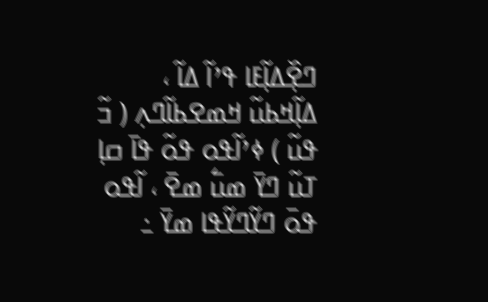ߣߐ߲߰ߡߊ߲߬ߓߊ ߟߴߊ߬ ߡߊ߬ ، ߡߊ߲߬ߞߕߎ߬ ߞߘߐߕߊ߬ߣߍ߲ ( ߏ߬ ߟߎ߬ ) ߦߴߊ߬ߟߋ ߟߋ߬ ߟߊ߫ ߛߊ߲ ߠߎ߬ ߣߌ߫ ߘߎ߱ ߘߐ߫ ، ߊ߬ߟߋ ߟߋ߫ ߣߌ߬ߣߌ߬ߟߊ ߘߌ߫ ߸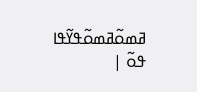ߥߘߋ߬ߥߘߋ߬ߟߌ߬ߟߊ ߟߋ߬ |